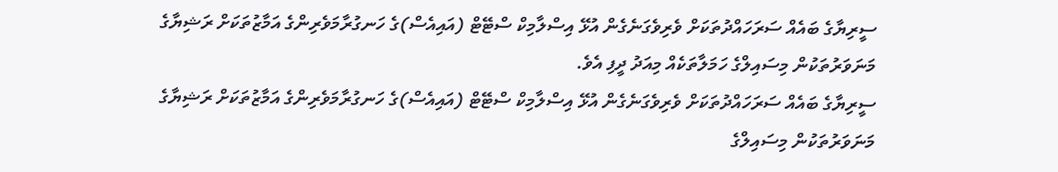ސީރިޔާގެ ބައެއް ސަރަހައްދުތަކަށް ވެރިވެގަނެގެން އުޅޭ އިސްލާމިކް ސްޓޭޓް (އައިއެސް)ގެ ހަނގުރާމަވެރިންގެ އަމާޒުތަކަށް ރަޝިޔާގެ މަނަވަރުތަކުން މިސައިލްގެ ހަމަލާތަކެއް މިއަދު ދީފި އެވެ.
ސީރިޔާގެ ބައެއް ސަރަހައްދުތަކަށް ވެރިވެގަނެގެން އުޅޭ އިސްލާމިކް ސްޓޭޓް (އައިއެސް)ގެ ހަނގުރާމަވެރިންގެ އަމާޒުތަކަށް ރަޝިޔާގެ މަނަވަރުތަކުން މިސައިލްގެ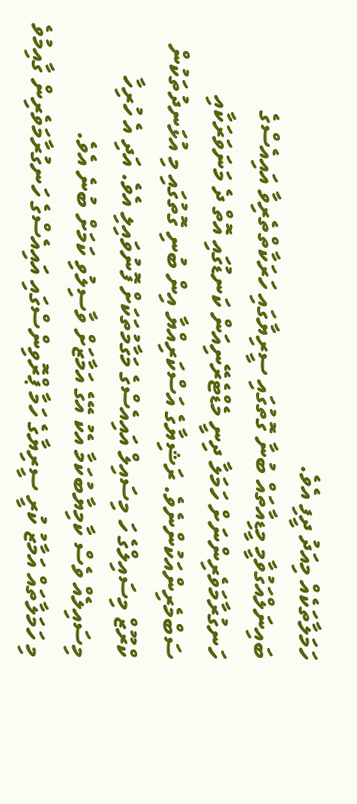ހަމަލާތަކެއް މިއަދު ދީފި އެވެ.
ބައިނަލްއަގުވާމީ މީޑިއާތައް ބުނާ ގޮތުގައި ސީރިޔާގައި ހަރަކާތްތެރިވާ އައިއެސްގެ ހަނގުރާމަވެރިންނަށް ހަމަލާ ދިނީ މެޑްޓެރޭނިއަން ކަނޑުގައި އޮތް ދެ މަނަވަރަކާއި ސަބްމެރިންއަކުންނެވެ. ރަޝިޔާގެ އަސްކަރިއްޔާ އިން ބުނި ގޮތުގައި މި އުޅަނދުތަކުން ކްރޫޒް މިސައިލްގެ ހަ މިސައިލް އައިއެސްގެ މަގާމުތަކަށް ފޮނުވައިލި އެވެ. އަދި އެ ހުރިހާ މިސައިލެއް ވެސް ކާމިޔާބުކަމާ އެކު އޭގެ އަމާޒަށް ވާސިލުވި ކަމަށް ބުނެ އެވެ.
މި ހަމަލާތައް އަމާޒު ކުރީ ސީރިޔާގެ ހަމާ ޕްރޮވިންސްގައި އައިއެސްގެ ހަނގުރާމަވެރިން ގާއިމުވެ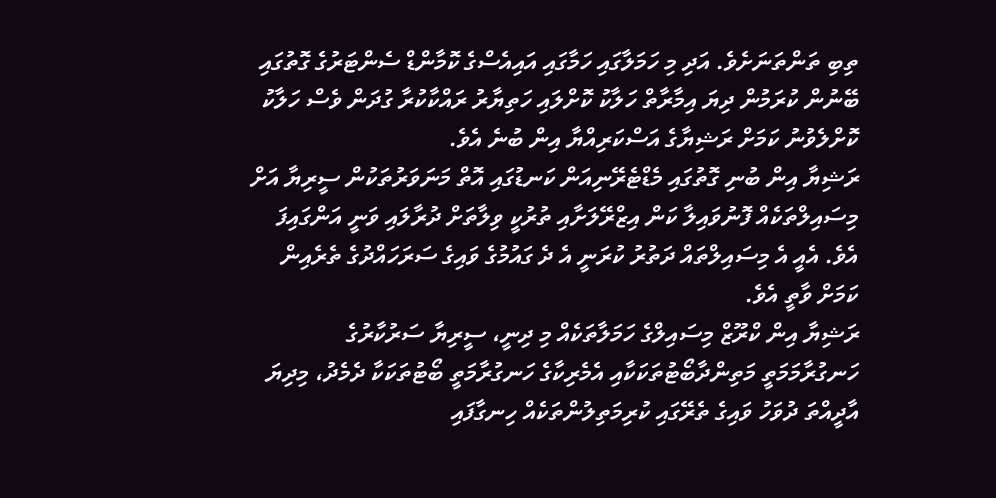ތިބި ތަންތަނަށެވެ. އަދި މި ހަމަލާގައި ހަމާގައި އައިއެސްގެ ކޮމާންޑް ސެންޓަރުގެ ގޮތުގައި ބޭނުން ކުރަމުން ދިޔަ އިމާރާތް ހަލާކު ކޮށްލައި ހަތިޔާރު ރައްކާކުރާ ގުދަން ވެސް ހަލާކު ކޮށްލެވުނު ކަމަށް ރަޝިޔާގެ އަސްކަރިއްޔާ އިން ބުނެ އެވެ.
ރަޝިޔާ އިން ބުނި ގޮތުގައި މެޑްޓެރޭނިއަން ކަނޑުގައި އޮތް މަނަވަރުތަކުން ސީރިޔާ އަށް މިސައިލްތަކެއް ފޮނުވައިލާ ކަން އިޒްރޭލަށާއި ތުރުކީ ވިލާތަށް ދުރާލައި ވަނީ އަންގައިފަ އެވެ. އެއީ އެ މިސައިލްތައް ދަތުރު ކުރަނީ އެ ދެ ގައުމުގެ ވައިގެ ސަރަހައްދުގެ ތެރެއިން ކަމަށް ވާތީ އެވެ.
ރަޝިޔާ އިން ކްރޫޒް މިސައިލްގެ ހަމަލާތަކެއް މި ދިނީ، ސީރިޔާ ސަރުކާރުގެ ހަނގުރާމަމަތީ މަތިންދާބޯޓުތަކަކާއި އެމެރިކާގެ ހަނގުރާމަތީ ބޯޓުތަކަކާ ދެމެދު، މިދިޔަ އާދީއްތަ ދުވަހު ވައިގެ ތެރޭގައި ކުރިމަތިލުންތަކެއް ހިނގާފައި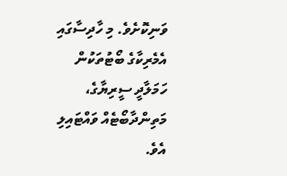ވަނިކޮށެވެ. މި ހާދިސާގައި އެމެރިކާގެ ބޯޓުތަކުން ހަމަލާދީ ސީރިޔާގެ، މަތިންދާބޯޓެއް ވައްޓައިލި އެވެ.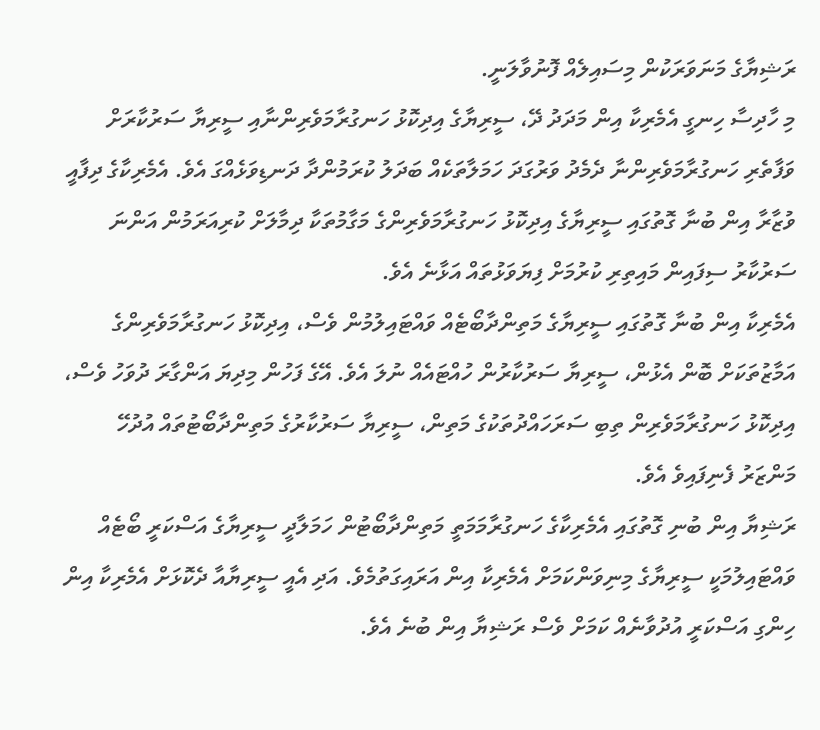ރަޝިޔާގެ މަނަވަރަކުން މިސައިލެއް ފޮނުވާލަނީ.
މި ހާދިސާ ހިނގީ އެމެރިކާ އިން މަދަދު ދޭ، ސީރިޔާގެ އިދިކޮޅު ހަނގުރާމަވެރިންނާއި ސީރިޔާ ސަރުކާރަށް ވަފާތެރި ހަނގުރާމަވެރިންނާ ދެމެދު ވަރުގަދަ ހަމަލާތަކެއް ބަދަލު ކުރަމުންދާ ދަނޑިވަޅެއްގަ އެވެ. އެމެރިކާގެ ދިފާއީ ވުޒާރާ އިން ބުނާ ގޮތުގައި ސީރިޔާގެ އިދިކޮޅު ހަނގުރާމަވެރިންގެ މަގާމުތަކާ ދިމާލަށް ކުރިއަރަމުން އަންނަ ސަރުކާރު ސިފައިން މައިތިރި ކުރުމަށް ފިޔަވަޅުތައް އަޅާނެ އެވެ.
އެމެރިކާ އިން ބުނާ ގޮތުގައި ސީރިޔާގެ މަތިންދާބޯޓެއް ވައްޓައިލުމުން ވެސް، އިދިކޮޅު ހަނގުރާމަވެރިންގެ އަމާޒުތަކަށް ބޮން އެޅުން، ސީރިޔާ ސަރުކާރުން ހުއްޓައެއް ނުލަ އެވެ. އޭގެ ފަހުން މިދިޔަ އަންގާރަ ދުވަހު ވެސް، އިދިކޮޅު ހަނގުރާމަވެރިން ތިބި ސަރަހައްދުތަކުގެ މަތިން، ސީރިޔާ ސަރުކާރުގެ މަތިންދާބޯޓުތައް އުދުހޭ މަންޒަރު ފެނިފައިވެ އެވެ.
ރަޝިޔާ އިން ބުނި ގޮތުގައި އެމެރިކާގެ ހަނގުރާމަމަތީ މަތިންދާބޯޓުން ހަމަލާދީ ސީރިޔާގެ އަސްކަރީ ބޯޓެއް ވައްޓައިލުމަކީ ސީރިޔާގެ މިނިވަންކަމަށް އެމެރިކާ އިން އަރައިގަތުމެވެ. އަދި އެއީ ސީރިޔާއާ ދެކޮޅަށް އެމެރިކާ އިން ހިންގި އަސްކަރީ އުދުވާނެއް ކަމަށް ވެސް ރަޝިޔާ އިން ބުނެ އެވެ.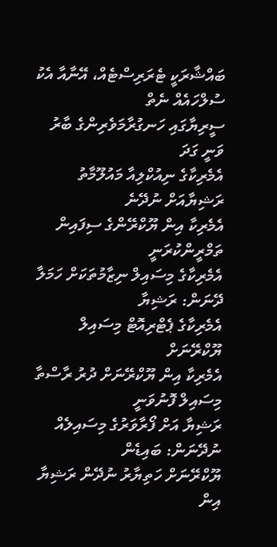ބައްޝާރަކީ ޓެރަރިސްޓެއް، އޭނާއާ އެކު ސުލްހައެއް ނެތް
ސީރިޔާގައި ހަނގުރާމަވެރިންގެ ބާރު ވަނީ ގަދަ
އެމެރިކާގެ ނިއުކްލިއާ މައުލޫމާތު ރަޝިޔާއަށް ނުދޭނެ
އެމެރިކާ އިން ޔޫކްރޭންގެ ސިފައިން ތަމްރީންކުރަނީ
އެމެރިކާގެ މިސައިލް ނިޒާމުތަކަށް ހަމަލާ ދޭނަން: ރަޝިޔާ
އެމެރިކާގެ ޕެޓްރިއޮޓް މިސައިލް ޔޫކްރޭނަށް
އެމެރިކާ އިން ޔޫކްރޭނަށް ދުރު ރާސްތާ މިސައިލް ފޮނުވަނީ
ރަޝިޔާ އަށް ފޯރާވަރުގެ މިސައިލެއް ނުދޭނަން: ބައިޑެން
ޔޫކްރޭނަށް ހަތިޔާރު ނުދޭން ރަޝިޔާ އިން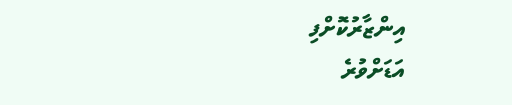އިންޒާރުކޮށްފި
އަޑަށްވުރެ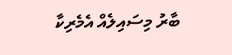ބާރު މިސައިލެއް އެމެރިކާ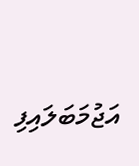އަޖުމަބަލައިފި